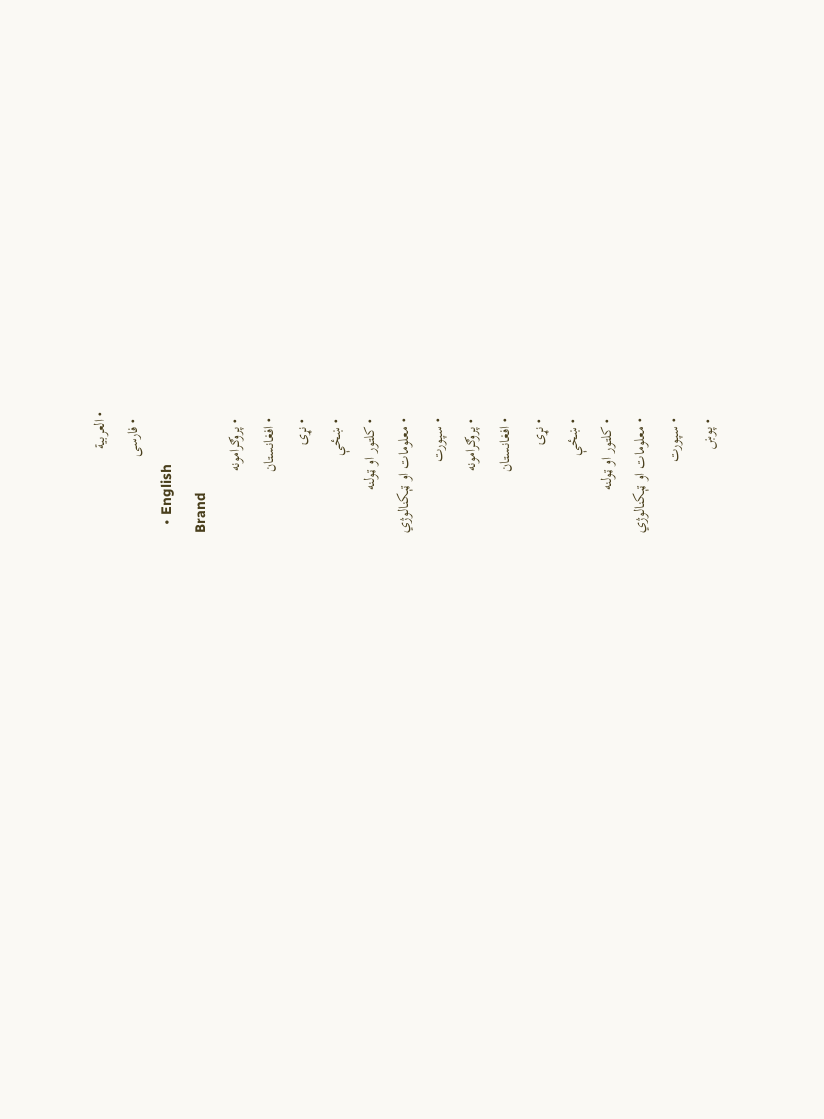• العربية
  • فارسی
  • English
Brand
  • پروګرامونه
  • افغانستان
  • نړۍ
  • ښځې
  • کلتور او ټولنه
  • معلومات او ټېکنالوژي
  • سپورت
  • پروګرامونه
  • افغانستان
  • نړۍ
  • ښځې
  • کلتور او ټولنه
  • معلومات او ټېکنالوژي
  • سپورت
  • پوښ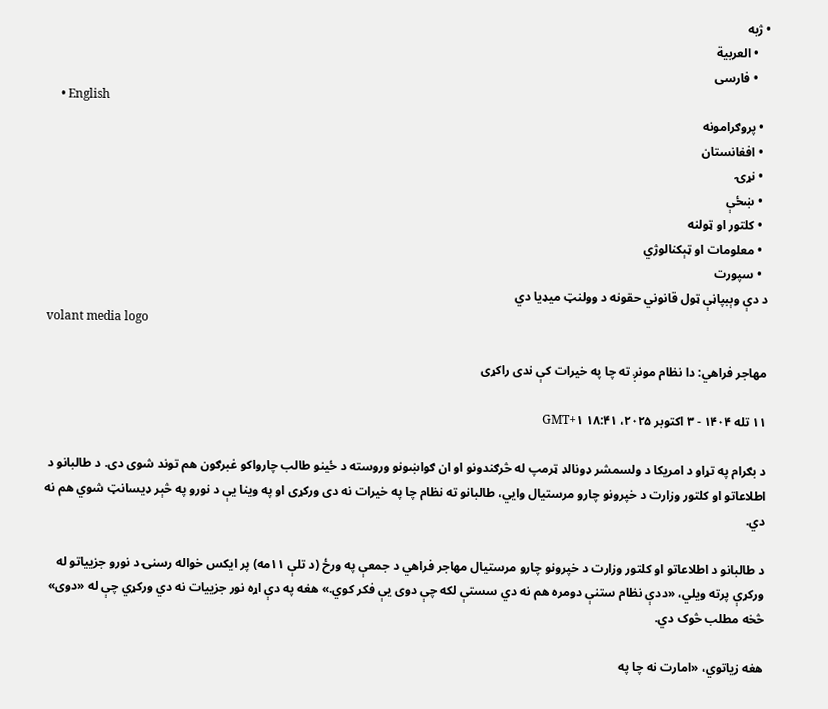• ژبه
    • العربية
    • فارسی
    • English
  • پروګرامونه
  • افغانستان
  • نړۍ
  • ښځې
  • کلتور او ټولنه
  • معلومات او ټېکنالوژي
  • سپورت
د دې وېبپاڼې ټول قانوني حقونه د وولنټ میډیا دي
volant media logo

مهاجر فراهي: دا نظام مونږ ته چا په خیرات کې ندی راکړی

۱۱ تله ۱۴۰۴ - ۳ اکتوبر ۲۰۲۵، ۱۸:۴۱ GMT+۱

د بګرام په تړاو د امریکا د ولسمشر ډونالډ ټرمپ له څرګندونو او ان ګواښونو وروسته د ځینو طالب چارواکو غبرګون هم توند شوی دی. د طالبانو د اطلاعاتو او کلتور وزارت د خپرونو چارو مرستیال وايي، طالبانو ته نظام چا په خیرات نه دی ورکړی او په وینا یې د نورو په څېر ډیسانټ شوي هم نه دي.

د طالبانو د اطلاعاتو او کلتور وزارت د خپرونو چارو مرستیال مهاجر فراهي د جمعې په ورځ (د تلې ۱۱مه) پر ایکس خواله رسنۍ د نورو جزییاتو له ورکړې پرته ویلي، «ددې نظام ستنې دومره هم نه دي سستې لکه چې دوی یې فکر کوي.» هغه په دې اړه نور جزییات نه دي ورکړي چې له «دوی» څخه مطلب څوک دي.

هغه زیاتوي، «امارت نه چا په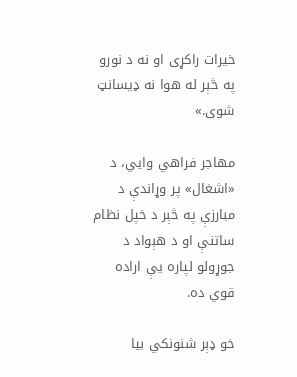خیرات راکړی او نه د نورو په څېر له هوا نه ډیسانټ شوی.»

مهاجر فراهي وايي، د «اشغال» پر وړاندې د مبارزې په څېر د خپل نظام ساتنې او د هېواد د جوړولو لپاره یې اراده قوي ده.

خو ډېر شنونکي بیا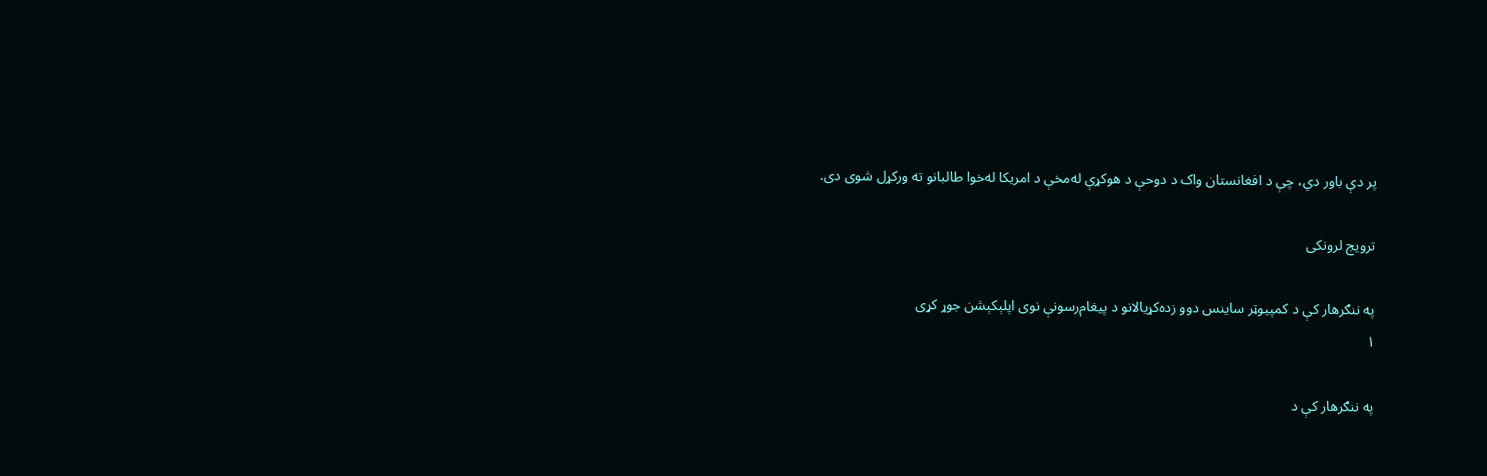پر دې باور دي، چې د افغانستان واک د دوحې د هوکړې له‌مخې د امریکا له‌خوا طالبانو ته ورکړل شوی دی.

ترویج لرونکی

په ننګرهار کې د کمپیوټر ساینس دوو زده‌کړیالانو د پیغام‌رسونې نوی اپلېکېشن جوړ کړی
۱

په ننګرهار کې د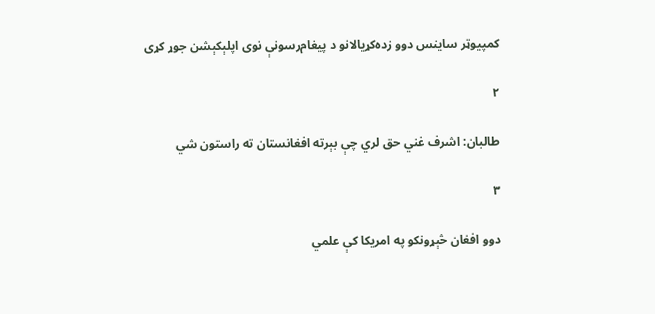کمپیوټر ساینس دوو زده‌کړیالانو د پیغام‌رسونې نوی اپلېکېشن جوړ کړی

۲

طالبان: اشرف غني حق لري چې بېرته افغانستان ته راستون شي

۳

دوو افغان څېړونکو په امریکا کې علمي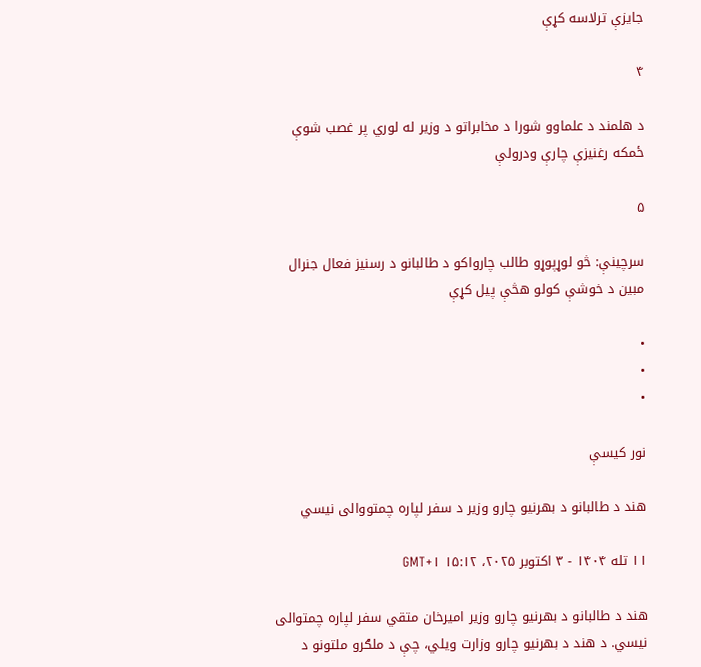جایزې ترلاسه کړې

۴

د هلمند د علماوو شورا د مخابراتو د وزیر له لوري پر غصب شوې ځمکه رغنیزې چارې ودرولې

۵

سرچینې: څو لوړپوړو طالب چارواکو د طالبانو د رسنیز فعال جنرال مبین د خوشې کولو هڅې پیل کړې

•
•
•

نور کیسې

هند د طالبانو د بهرنیو چارو وزیر د سفر لپاره چمتووالی نیسي

۱۱ تله ۱۴۰۴ - ۳ اکتوبر ۲۰۲۵، ۱۵:۱۲ GMT+۱

هند د طالبانو د بهرنیو چارو وزیر امیرخان متقي سفر لپاره چمتوالی نیسي. د هند د بهرنیو چارو وزارت ویلي، چې د ملګرو ملتونو د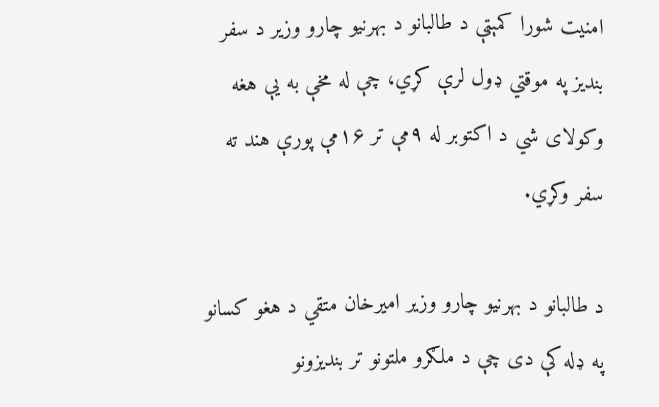امنیت شورا کمېټې د طالبانو د بهرنیو چارو وزیر د سفر بندیز په موقتي ډول لرې کړي، چې له مخې به یې هغه وکولای شي د اکتوبر له ۹مې تر ۱۶مې پورې هند ته سفر وکړي.

د طالبانو د بهرنیو چارو وزیر امیرخان متقي د هغو کسانو په ډله کې دی چې د ملګرو ملتونو تر بندیزونو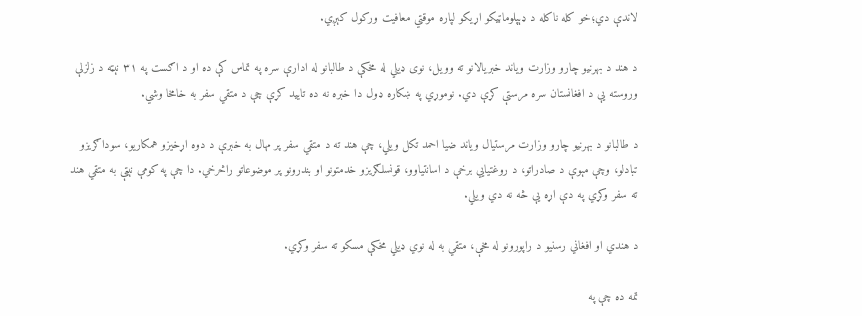لاندې دي؛خو کله ناکله د ډېپلوماټیکو اړیکو لپاره موقتي معافیت ورکول کېږي.

د هند د بهرنیو چارو وزارت ویاند خبریالانو ته وویل، نوی ډیلي له مخکې د طالبانو له ادارې سره په تماس کې ده او د اګست په ۳۱ نېټه د زلزلې وروسته یې د افغانستان سره مرستې کړې دي. نوموړي په ښکاره ډول دا خبره نه ده تایید کړې چې د متقي سفر به خامخا وشي.

د طالبانو د بهرنیو چارو وزارت مرستیال ویاند ضیا احمد تکل ویلي، چې هند ته د متقي سفر پر مهال به خبرې د دوه اړخیزو همکاریو، سوداګریزو تبادلو، وچې مېوې د صادراتو، د روغتیايي برخې د اسانتیاوو، قونسلګریزو خدمتونو او بندرونو پر موضوعاتو راڅرخي. دا چې په کومې نېټې به متقي هند ته سفر وکړي په دې اړه یې څه نه دي‌ ویلي.

د هندي او افغاني رسنیو د راپورونو له مخې، متقي به له نوي ډیلي مخکې مسکو ته سفر وکړي.

تمه ده چې په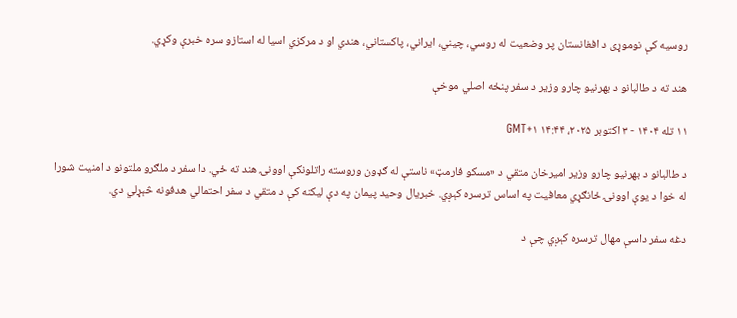روسیه کې نوموړی د افغانستان پر وضعیت له روسي، چيني، ایراني، پاکستاني، هندي او د مرکزي اسیا له استازو سره خبرې وکړي.

هند ته د طالبانو د بهرنیو چارو وزیر د سفر پنځه اصلي موخې

۱۱ تله ۱۴۰۴ - ۳ اکتوبر ۲۰۲۵، ۱۴:۴۴ GMT+۱

د طالبانو د بهرنیو چارو وزیر امیرخان متقي د «مسکو فارمټ» ناستې له ګډون وروسته راتلونکې اوونۍ هند ته ځي. دا سفر د ملګرو ملتونو د امنیت شورا له خوا د یوې اوونۍ ځانګړي معافیت په اساس ترسره کېږي. خبریال وحید پیمان په دې لیکنه کې د متقي د سفر احتمالي هدفونه څېړلي دي.

دغه سفر داسې مهال ترسره کېږي چې د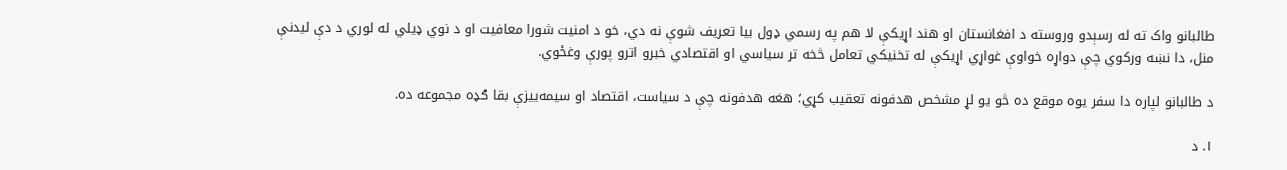طالبانو واک ته له رسېدو وروسته د افغانستان او هند اړیکې لا هم په رسمي ډول بیا تعریف شوې نه دي، خو د امنیت شورا معافیت او د نوي ډیلي له لوري د دې لیدنې منل، دا نښه ورکوي چې دواړه خواوې غواړي اړیکې له تخنیکي تعامل څخه تر سیاسي او اقتصادي خبرو اترو پورې وغځوي.

د طالبانو لپاره دا سفر یوه موقع ده څو یو لړ مشخص هدفونه تعقیب کړي؛ هغه هدفونه چې د سیاست، اقتصاد او سیمه‌ییزې بقا ګډه مجموعه ده.

۱. د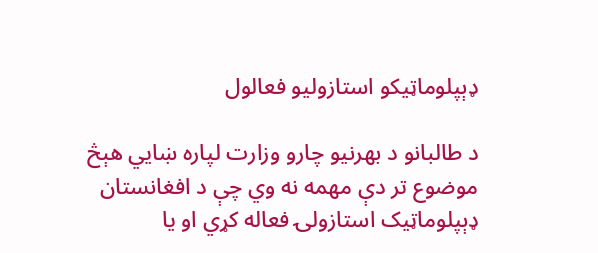ډېپلوماټیکو استازولیو فعالول

د طالبانو د بهرنیو چارو وزارت لپاره ښايي هېڅ موضوع تر دې مهمه نه وي چې د افغانستان ډېپلوماټیک استازولۍ فعاله کړي او یا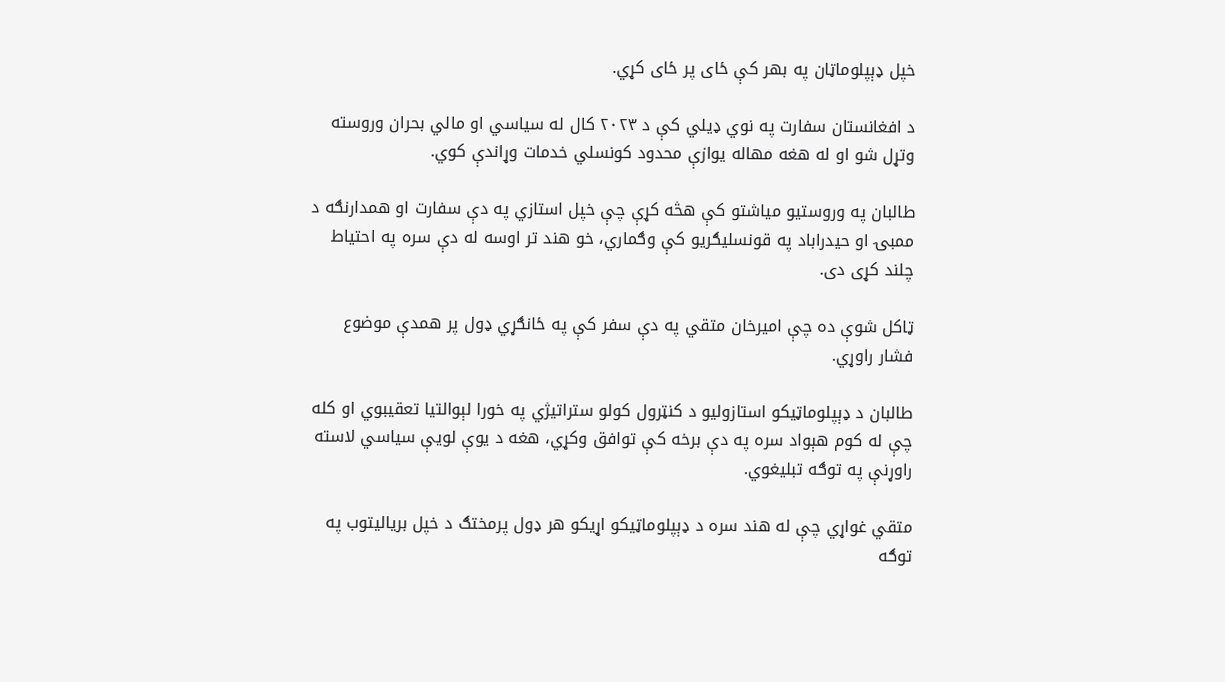خپل ډېپلوماټان په بهر کې ځای پر ځای کړي.

د افغانستان سفارت په نوي ډیلي کې د ۲۰۲۳ کال له سیاسي او مالي بحران وروسته وتړل شو او له هغه مهاله یوازې محدود کونسلي خدمات وړاندې کوي.

طالبان په وروستیو میاشتو کې هڅه کړې چې خپل استازي په دې سفارت او همدارنګه د ممبۍ او حیدراباد په قونسلیګریو کې وګماري، خو هند تر اوسه له دې سره په احتیاط چلند کړی دی.

ټاکل شوې ده چې امیرخان متقي په دې سفر کې په ځانګړي ډول پر همدې موضوع فشار راوړي.

طالبان د ډېپلوماټیکو استازولیو د کنټرول کولو ستراتیژي په خورا لېوالتیا تعقیبوي او کله چې له کوم هېواد سره په دې برخه کې توافق وکړي، هغه د یوې لویې سیاسي لاسته راوړنې په توګه تبلیغوي.

متقي غواړي چې له هند سره د ډېپلوماټیکو اړیکو هر ډول پرمختګ د خپل بریالیتوب په توګه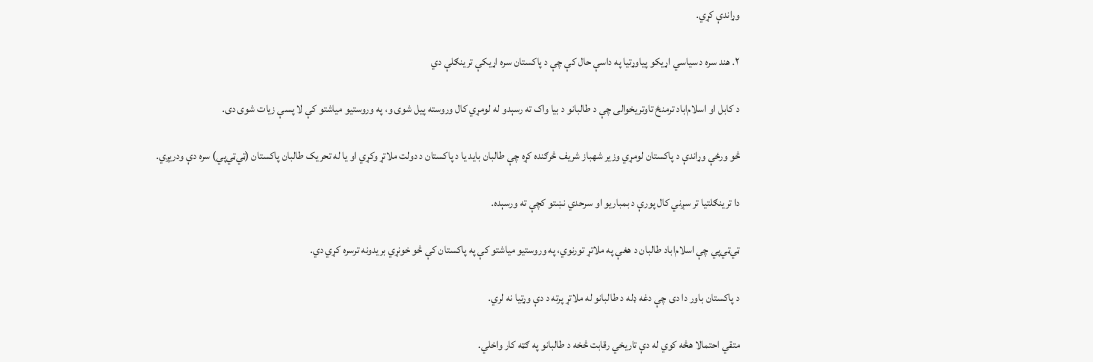وړاندې کړي.

۲. هند سره د سیاسي اړیکو پیاوړتیا په داسې حال کې چې د پاکستان سره اړیکې ترینګلې دي

د کابل او اسلام‌اباد ترمنځ تاوتریخوالی چې د طالبانو د بیا واک ته رسېدو له لومړي کال وروسته پیل شوی و، په وروستیو میاشتو کې لا پسې زیات شوی دی.

څو ورځې وړاندې د پاکستان لومړي وزیر شهباز شریف څرګنده کړه چې طالبان باید یا د پاکستان د دولت ملاتړ وکړي او یا له تحریک طالبان پاکستان (ټي‌ټي‌پي) سره دې ودریږي.

دا ترینګلتیا تر سږني کال پورې د بمباریو او سرحدي نښتو کچې ته ورسېده.

ټي‌ټي‌پي چې اسلام‌اباد طالبان د هغې په ملاتړ تورنوي، په وروستیو میاشتو کې په پاکستان کې څو خونړي بریدونه ترسره کړي دي.

د پاکستان باور دا دی چې دغه ډله د طالبانو له ملاتړ پرته د دې وړتیا نه لري.

متقي احتمالا هڅه کوي له دې تاریخي رقابت څخه د طالبانو په ګټه کار واخلي.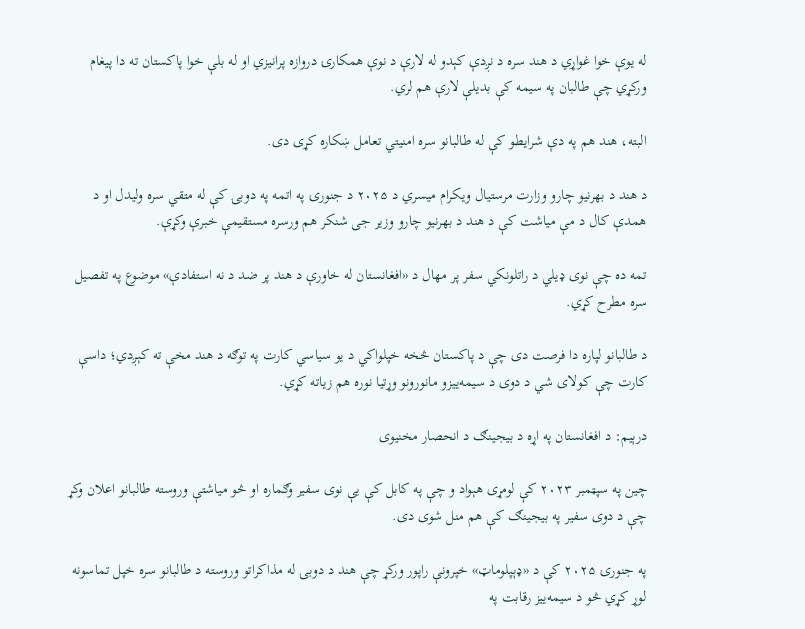له یوې خوا غواړي د هند سره د نږدې کېدو له لارې د نوې همکارۍ دروازه پرانیزي او له بلې خوا پاکستان ته دا پیغام ورکړي چې طالبان په سیمه کې بدیلې لارې هم لري.

البته، هند هم په دې شرایطو کې له طالبانو سره امنیتي تعامل ښکاره کړی دی.

د هند د بهرنیو چارو وزارت مرستیال ویکرام میسري د ۲۰۲۵ د جنورۍ په اتمه په دوبۍ کې له متقي سره ولیدل او د همدې کال د مې میاشت کې د هند د بهرنیو چارو وزیر جی شنکر هم ورسره مستقیمې خبرې وکړې.

تمه ده چې نوی ډیلي د راتلونکي سفر پر مهال د «افغانستان له خاورې د هند پر ضد د نه استفادې» موضوع په تفصیل سره مطرح کړي.

د طالبانو لپاره دا فرصت دی چې د پاکستان څخه خپلواکي د یو سیاسي کارت په توګه د هند مخې ته کېږدي؛ داسې کارت چې کولای شي د دوی د سیمه‌ییزو مانورونو وړتیا نوره هم زیاته کړي.

درېیم: د افغانستان په اړه د بیجینګ د انحصار مخنیوی

چین په سپټمبر ۲۰۲۳ کې لومړی هېواد و چې په کابل کې یې نوی سفیر وګماره او څو میاشتې وروسته طالبانو اعلان وکړ چې د دوی سفیر په بیجینګ کې هم منل شوی دی.

په جنورۍ ۲۰۲۵ کې د «ډېپلوماټ» خپرونې راپور ورکړ چې هند د دوبۍ له مذاکراتو وروسته د طالبانو سره خپل تماسونه لوړ کړي څو د سیمه‌ییز رقابت په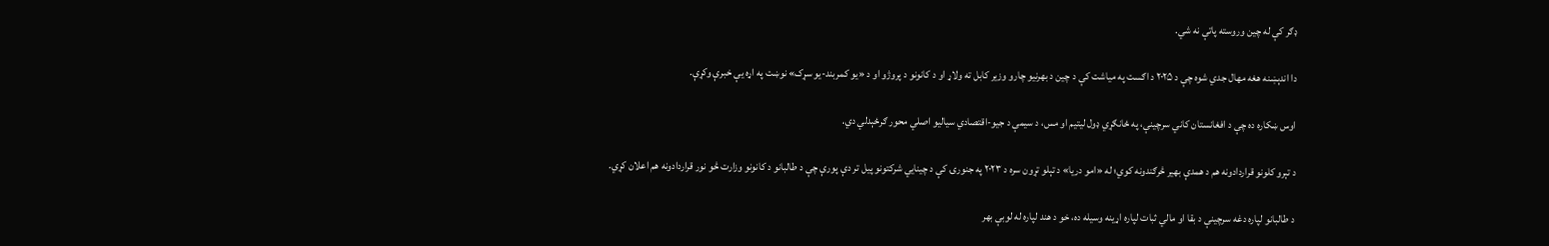ډګر کې له چین وروسته پاتې نه شي.

دا اندېښنه هغه مهال جدي شوه چې د ۲۰۲۵ د اګست په میاشت کې د چین د بهرنیو چارو وزیر کابل ته ولاړ او د کانونو د پروژو او د «یو کمربند-یو سړک» نوښت په اړه یې خبرې وکړې.

اوس ښکاره ده چې د افغانستان کاني سرچینې، په ځانګړي ډول لیتیم او مس، د سیمې د جیو-اقتصادي سیالیو اصلي محور ګرځېدلي دي.

د تېرو کلونو قراردادونه هم د همدې بهیر څرګندونه کوي؛ له «امو دریا» د تېلو تړون سره د ۲۰۲۳ په جنورۍ کې د چینایي شرکتونو پیل تر دې پورې چې د طالبانو د کانونو وزارت څو نور قراردادونه هم اعلان کړي.

د طالبانو لپاره دغه سرچینې د بقا او مالي ثبات لپاره اړینه وسیله ده، خو د هند لپاره له لوبې بهر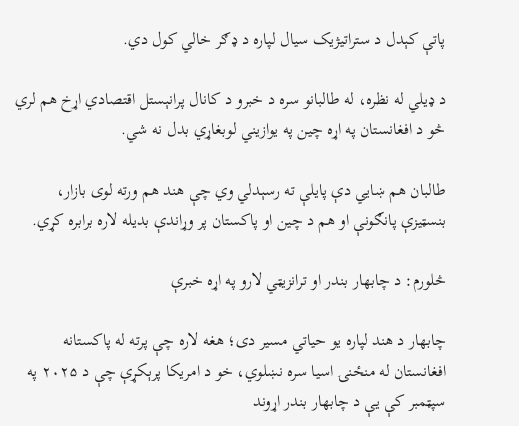پاتې کېدل د ستراتیژیک سیال لپاره د ډګر خالي کول دي.

د ډيلي له نظره، له طالبانو سره د خبرو د کانال پرانېستل اقتصادي اړخ هم لري څو د افغانستان په اړه چین په یوازیني لوبغاړي بدل نه شي.

طالبان هم ښایي دې پایلې ته رسېدلي وي چې هند هم ورته لوی بازار، بنسټیزې پانګونې او هم د چین او پاکستان پر وړاندې بدیله لاره برابره کړي.

څلورم: د چابهار بندر او ترانزیټي لارو په اړه خبرې

چابهار د هند لپاره یو حیاتي مسیر دی؛ هغه لاره چې پرته له پاکستانه افغانستان له منځنۍ اسیا سره نښلوي، خو د امریکا پرېکړې چې د ۲۰۲۵ په سپټمبر کې یې د چابهار بندر اړوند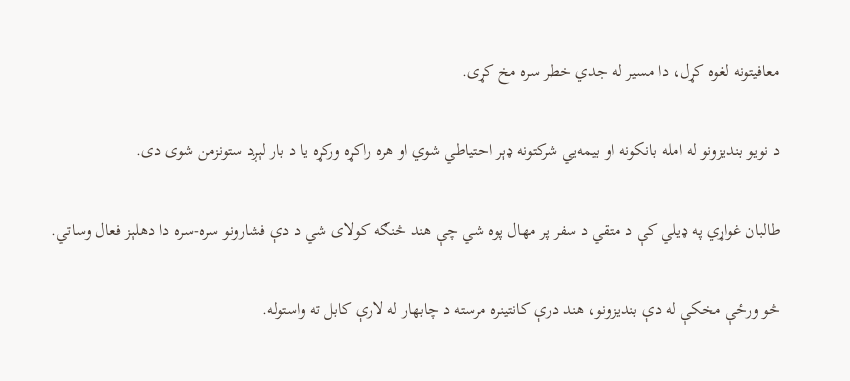معافیتونه لغوه کړل، دا مسیر له جدي خطر سره مخ کړی.

د نویو بندیزونو له امله بانکونه او بیمه‌يي شرکتونه ډېر احتیاطي شوي او هره راکړه ورکړه یا د بار لېږد ستونزمن شوی دی.

طالبان غواړي په ډيلي کې د متقي د سفر پر مهال پوه شي چې هند څنګه کولای شي د دې فشارونو سره-سره دا دهلېز فعال وساتي.

څو ورځې مخکې له دې بندیزونو، هند درې کانتینره مرسته د چابهار له لارې کابل ته واستوله.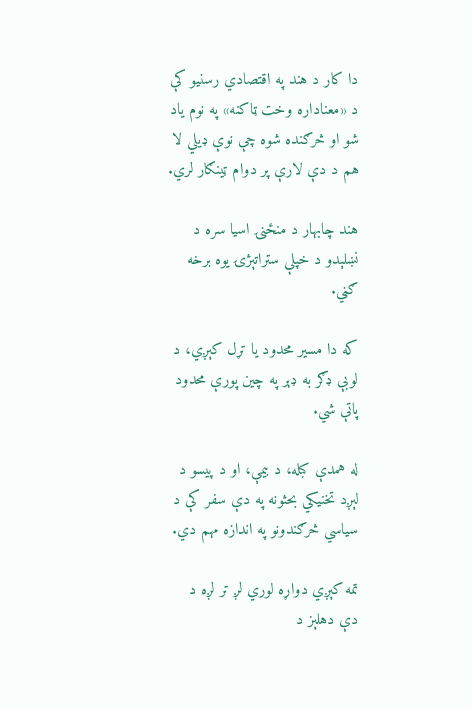دا کار د هند په اقتصادي رسنیو کې د «معناداره وخت ټاکنه» په نوم یاد شو او څرګنده شوه چې نوې ډیلي لا هم د دې لارې پر دوام ټینګار لري.

هند چابهار د منځنۍ اسیا سره د نښلېدو د خپلې ستراتېژۍ یوه برخه ګڼي.

که دا مسیر محدود یا تړل کېږي، د لوبې ډګر به ډېر په چین پورې محدود پاتې شي.

له همدې کبله، د بیمې، او د پیسو د لېږد تخنیکي بحثونه په دې سفر کې د سیاسي څرګندونو په اندازه مهم دي.

تمه کېږي دواړه لوري لږ تر لږه د دې دهلېز د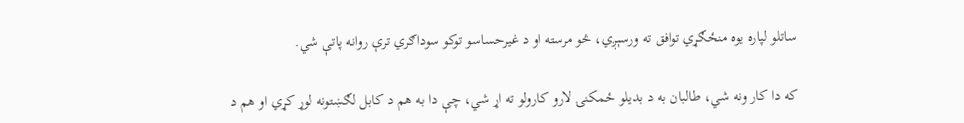ساتلو لپاره یوه منځګړي توافق ته ورسېږي، څو مرسته او د غیرحساسو توکو سوداګري ترې روانه پاتې شي.

که دا کار ونه شي، طالبان به د بدیلو ځمکنۍ لارو کارولو ته اړ شي، چې دا به هم د کابل لګښتونه لوړ کړي او هم د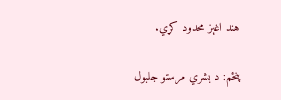هند اغېز محدود کړي.

پنځم: د بشري مرستو جلبول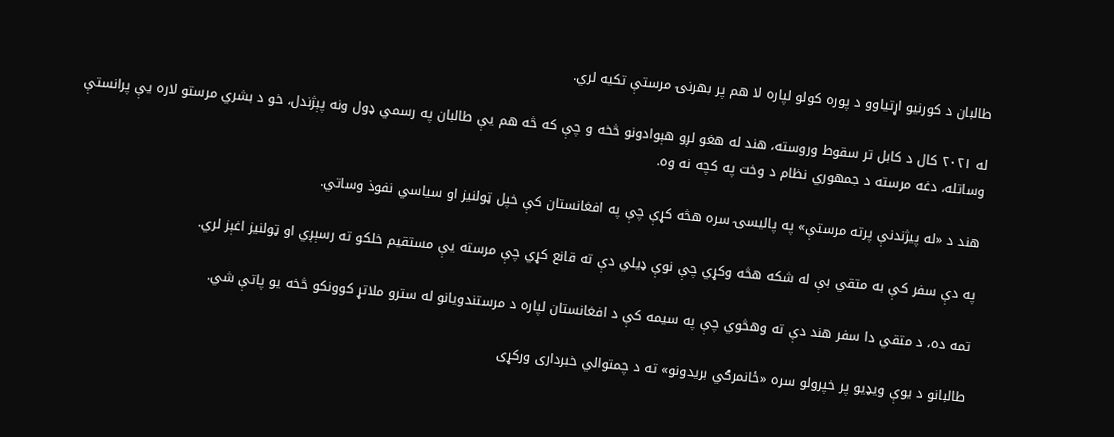طالبان د کورنیو اړتیاوو د پوره کولو لپاره لا هم پر بهرنۍ مرستې تکیه لري.

له ۲۰۲۱ کال د کابل تر سقوط وروسته، هند له هغو لږو هېوادونو څخه و چې که څه هم یې طالبان په رسمي ډول ونه پېژندل، خو د بشري مرستو لاره یې پرانستې وساتله، دغه مرسته د جمهوري نظام د وخت په کچه نه وه.

هند د «له پیژندنې پرته مرستې» په پالیسۍ سره هڅه کړې چې په افغانستان کې خپل ټولنیز او سیاسي نفوذ وساتي.

په دې سفر کې به متقي بې له شکه هڅه وکړي چې نوې ډیلي دې ته قانع کړي چې مرسته یې مستقیم خلکو ته رسېږي او ټولنیز اغېز لري.

تمه ده، د متقي دا سفر هند دې ته وهڅوي چې په سیمه کې د افغانستان لپاره د مرستندویانو له سترو ملاتړ کوونکو څخه یو پاتې شي.

طالبانو د یوې ویډیو پر خپرولو سره «ځانمرګي بریدونو» ته د چمتوالي خبرداری ورکړی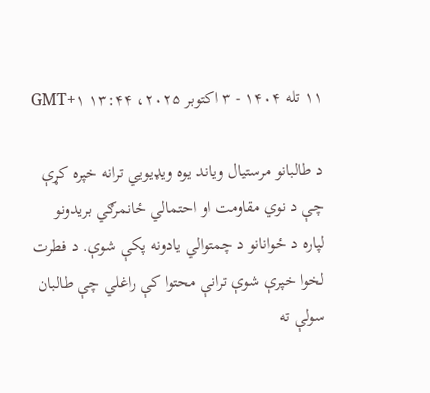۱۱ تله ۱۴۰۴ - ۳ اکتوبر ۲۰۲۵، ۱۳:۴۴ GMT+۱

د طالبانو مرستیال ویاند یوه ویډیویي ترانه خپره کړې چې د نوي مقاومت او احتمالي ځانمرګي بریدونو لپاره د ځوانانو د چمتوالي یادونه پکې شوې. د فطرت لخوا خپرې شوې ترانې محتوا کې راغلي چې طالبان سولې ته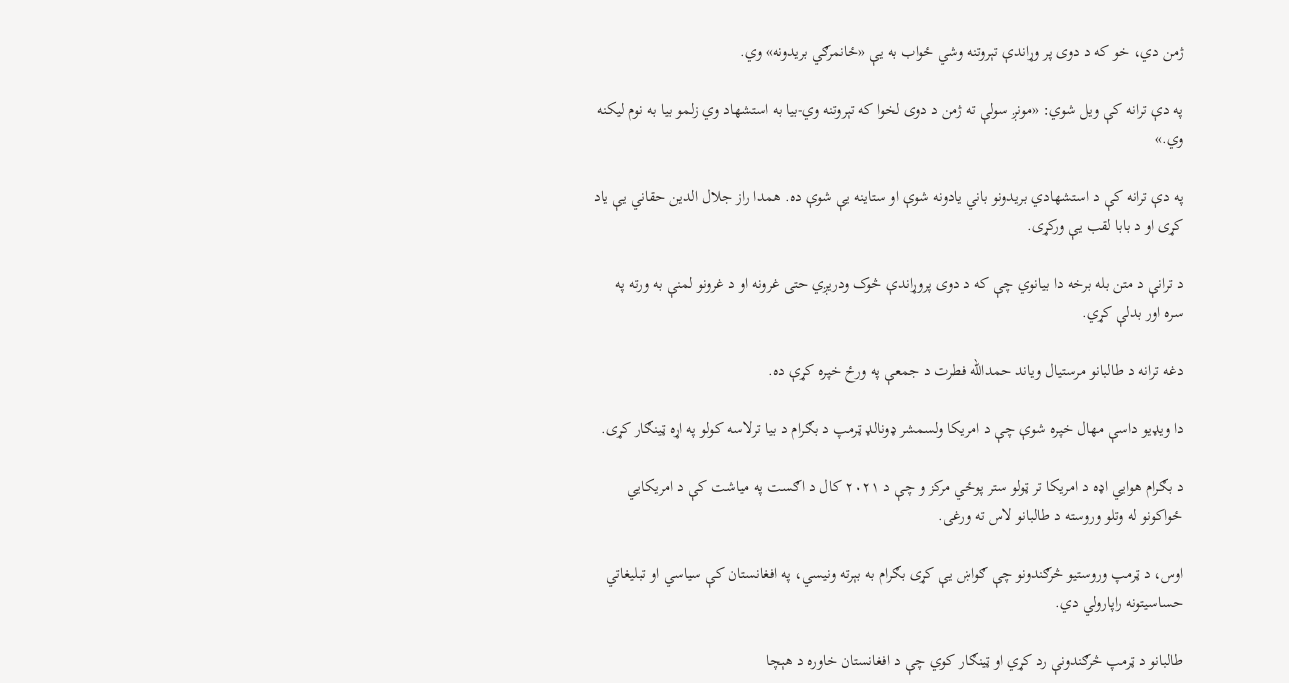ژمن دي، خو که د دوی پر وړاندې تېروتنه وشي ځواب به یې «ځانمرګي بریدونه» وي.

په دې ترانه کې ویل شوي: «مونږ سولې ته ژمن د دوی لخوا که تېروتنه وي-بیا به استشهاد وي زلمو بیا به نوم لیکنه وي.»

په دې ترانه کې د استشهادي بریدونو باني یادونه شوې او ستاینه یې شوې ده. همدا راز جلال الدین حقاني یې یاد کړی او د بابا لقب یې ورکړی.

د ترانې د متن بله برخه دا بیانوي چې که د دوی پروړاندې څوک ودریږي حتی غرونه او د غرونو لمنې به ورته په سره اور بدلې کړي.

دغه ترانه د طالبانو مرستیال ویاند حمدالله فطرت د جمعې په ورځ خپره کړې ده.

دا ویډیو داسې مهال خپره شوې چې د امریکا ولسمشر ډونالډ ټرمپ د بګرام د بیا ترلاسه کولو په اړه ټينګار کړی.

د بګرام هوايي اډه د امریکا تر ټولو ستر پوځي مرکز و چې د ۲۰۲۱ کال د اګست په میاشت کې د امریکایي ځواکونو له وتلو وروسته د طالبانو لاس ته ورغی.

اوس، د ټرمپ وروستیو څرګندونو چې ګواښ یې کړی بګرام به بېرته ونیسي، په افغانستان کې سیاسي او تبلیغاتي حساسیتونه راپارولي دي.

طالبانو د ټرمپ څرګندونې رد کړي او ټینګار کوي چې د افغانستان خاوره د هېچا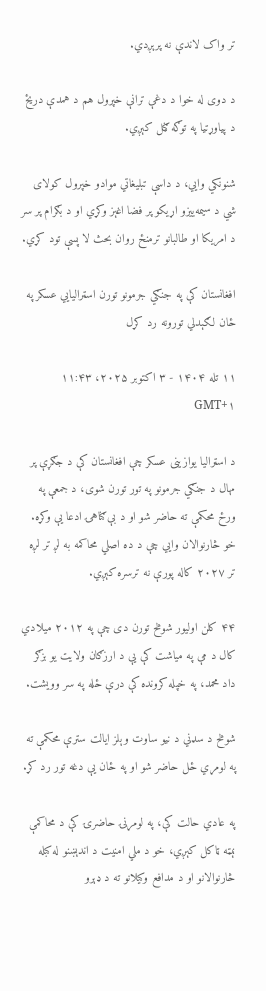تر واک لاندې نه پرېږدي.

د دوی له خوا د دغې ترانې خپرول هم د همدې دریځ د پیاوړتیا په توګه ګڼل کېږي.

شنونکي وايي، د داسې تبلیغاتي موادو خپرول کولای شي د سیمه‌ییزو اړیکو پر فضا اغېز وکړي او د بګرام پر سر د امریکا او طالبانو ترمنځ روان بحث لا پسې تود کړي.

افغانستان کې په جنګي جرمونو تورن اسټرالیایي عسکر په ځان لګېدلي تورونه رد کړل

۱۱ تله ۱۴۰۴ - ۳ اکتوبر ۲۰۲۵، ۱۱:۴۳ GMT+۱

د اسټرالیا یوازینی عسکر چې افغانستان کې د جګړې پر مهال د جنګي جرمونو په تور تورن شوی، د جمعې په ورځ محکمې ته حاضر شو او د بې‌ګناهۍ ادعا یې وکړه. خو څارنوالان وایي چې د ده اصلي محاکمه به لږ تر لږه تر ۲۰۲۷ کاله پورې نه ترسره کېږي.

۴۴ کلن اولیور شولڅ تورن دی چې په ۲۰۱۲ میلادي کال د مې په میاشت کې یې د ارزګان ولایت یو بزګر داد محمد، په خپله کرونده کې درې ځله په سر وویشت.

شولڅ د سډني د نیو ساوت وېلز ایالت سترې محکمې ته په لومړي ځل حاضر شو او په ځان یې دغه تور رد کړ.

په عادي حالت کې، په لومړنۍ حاضرۍ کې د محاکمې نېټه ټاکل کېږي، خو د ملي امنیت د اندېښنو له کبله څارنوالانو او د مدافع وکیلانو ته د ډېرو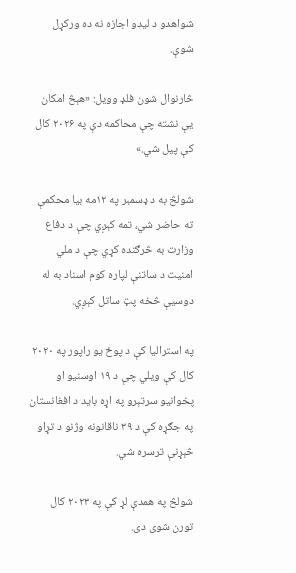شواهدو د لیدو اجازه نه ده ورکړل شوې.

څارنوال شون فلډ وویل: «هېڅ امکان یې نشته چې محاکمه دې په ۲۰۲۶ کال کې پیل شي.»

شولڅ به د ډسمبر په ۱۲مه بیا محکمې ته حاضر شي، تمه کېږي چې د دفاع وزارت به څرګنده کړي چې د ملي امنیت د ساتنې لپاره کوم اسناد به له دوسیې څخه پټ ساتل کېږي.

په استرالیا کې د پوځ یو راپور په ۲۰۲۰ کال کې ویلي چې د ۱۹ اوسنیو او پخوانیو سرتېرو په اړه باید د افغانستان په جګړه کې د ۳۹ ناقانونه وژنو د تړاو څېړنې ترسره شي.

شولڅ په همدې لړ کې په ۲۰۲۳ کال تورن شوی دی.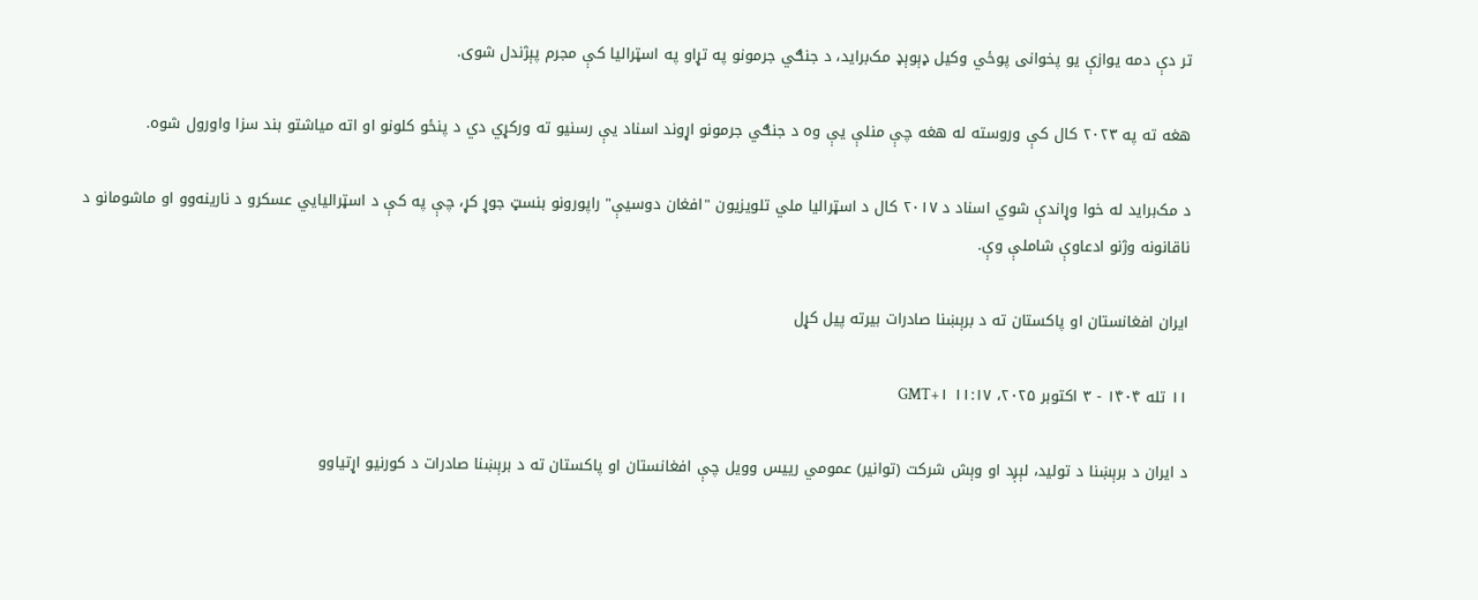تر دې دمه یوازې یو پخوانی پوځي وکیل ډېوېډ مک‌براید، د جنګي جرمونو په تړاو په اسټرالیا کې مجرم پېژندل شوی.

هغه ته په ۲۰۲۳ کال کې وروسته له هغه چې منلې یې وه د جنګي جرمونو اړوند اسناد یې رسنیو ته ورکړي دي د پنځو کلونو او اته میاشتو بند سزا واورول شوه.

د مک‌براید له خوا وړاندې شوي اسناد د ۲۰۱۷ کال د اسټرالیا ملي تلویزیون "افغان دوسیې" راپورونو بنسټ جوړ کړ، چې په کې د اسټرالیایي عسکرو د نارینه‌وو او ماشومانو د ناقانونه وژنو ادعاوې شاملې وې.

ایران افغانستان او پاکستان ته د برېښنا صادرات بیرته پیل کړل

۱۱ تله ۱۴۰۴ - ۳ اکتوبر ۲۰۲۵، ۱۱:۱۷ GMT+۱

د ایران د برېښنا د تولید، لېږد او وېش شرکت (توانیر) عمومي رییس وویل چې افغانستان او پاکستان ته د برېښنا صادرات د کورنیو اړتیاوو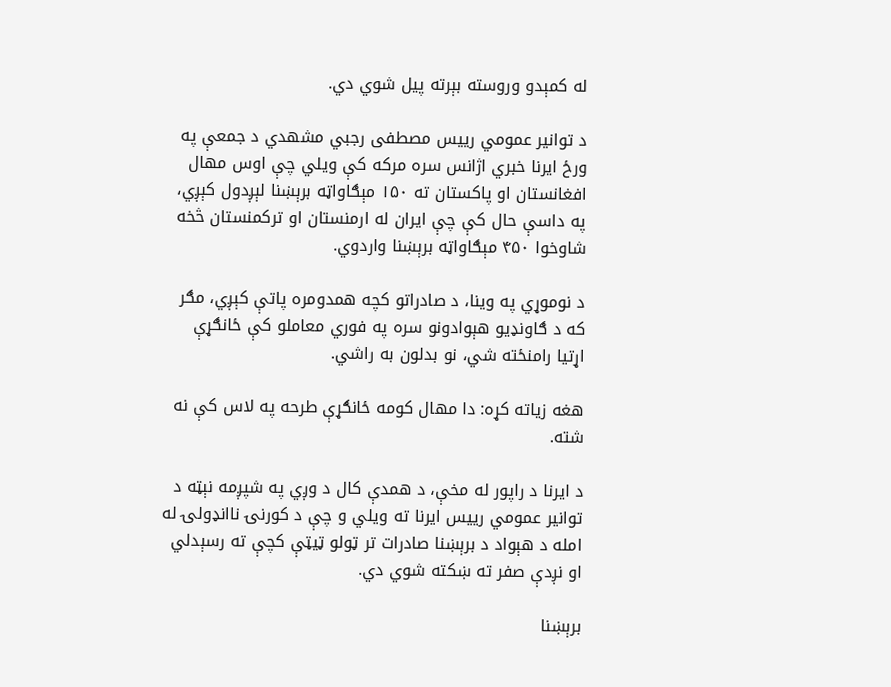له کمېدو وروسته بېرته پيل شوي دي.

د توانیر عمومي رییس مصطفی رجبي مشهدي د جمعې په ورځ ایرنا خبري اژانس سره مرکه کې ویلي چې اوس مهال افغانستان او پاکستان ته ۱۵۰ مېګاواټه برېښنا لېږدول کېږي، په داسې حال کې چې ایران له ارمنستان او ترکمنستان څخه شاوخوا ۴۵۰ مېګاواټه برېښنا واردوي.

د نوموړي په وینا، د صادراتو کچه همدومره پاتې کېږي، مګر که د ګاونډیو هېوادونو سره په فوري معاملو کې ځانګړې اړتیا رامنځته شي، نو بدلون به راشي.

هغه زیاته کړه: دا مهال کومه ځانګړې طرحه په لاس کې نه شته.

د ایرنا د راپور له مخې، د همدې کال د وږي په شپږمه نېټه د توانیر عمومي رییس ایرنا ته ویلي و چې د کورنۍ ناانډولۍ له امله د هېواد د برېښنا صادرات تر ټولو ټيټې کچې ته رسېدلي او نږدې صفر ته ښکته شوي دي.

برېښنا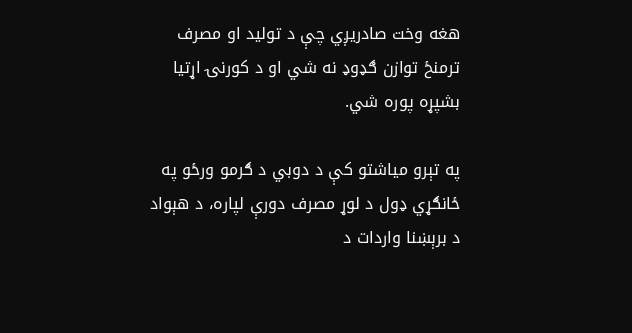هغه وخت صادریږي چې د تولید او مصرف ترمنځ توازن ګډوډ نه شي او د کورنۍ اړتیا بشپړه پوره شي.

په تېرو میاشتو کې د دوبي د ګرمو ورځو په ځانګړي ډول د لوړ مصرف دورې لپاره، د هېواد د برېښنا واردات د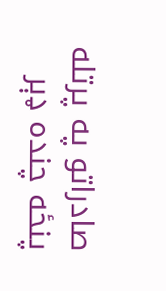صادراتو په پرتله پنځه چنده ډېر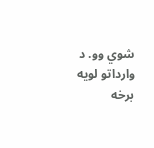شوي وو. د وارداتو لویه برخه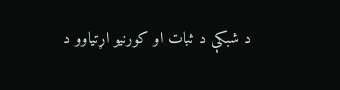د شبکې د ثبات او کورنیو اړتیاوو د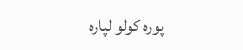پوره کولو لپاره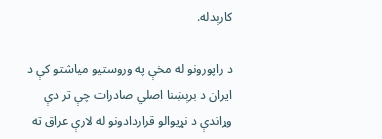کارېدله.

د راپورونو له مخې په وروستیو میاشتو کې د ایران د برېښنا اصلي صادرات چې تر دې وړاندې د نړیوالو قراردادونو له لارې عراق ته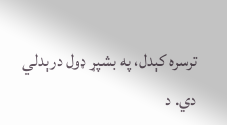ترسره کېدل، په بشپړ ډول درېدلي دي. د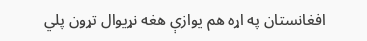افغانستان په اړه هم یوازې هغه نړیوال تړون پلي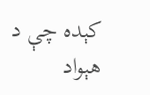کېده چې د هېواد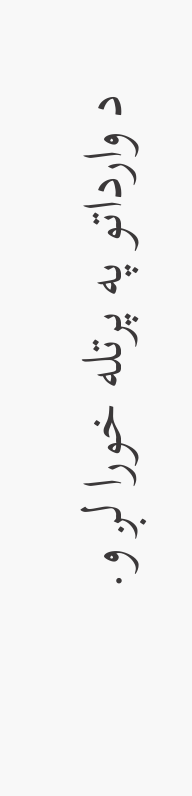د وارداتو په پرتله خورا لږ و.